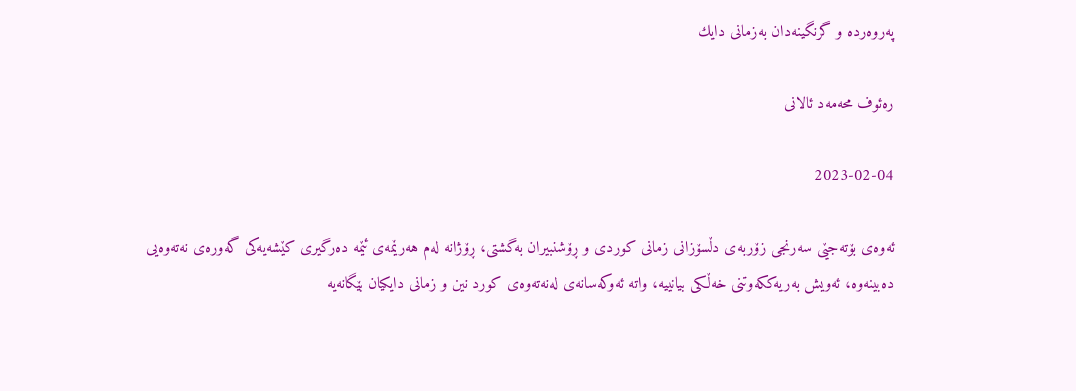په‌روه‌رده‌ و گرنگینه‌دان به‌زمانی‌ دایك

رەئوف محەمەد ئالانى

2023-02-04

ئه‌وه‌ی‌ بۆته‌جێی‌ سه‌رنجی‌ زۆربه‌ی‌ دڵسۆزانی‌ زمانی‌ كوردی‌ و ڕۆشنبیران به‌گشتی‌، ڕۆژانه‌ له‌م هه‌رێمه‌ی‌ ئێمه‌ ده‌رگیری‌ كێشه‌یه‌كی‌ گه‌وره‌ی‌ نه‌ته‌وه‌یی‌ ده‌بینه‌وه‌، ئه‌ویش به‌ریه‌ككه‌وتنی‌ خه‌ڵكی‌ بیانییه‌، واته‌ ئه‌وكه‌سانه‌ی‌ له‌نه‌ته‌وه‌ی‌ كورد نین و زمانی‌ دایكیان بێگانه‌یه‌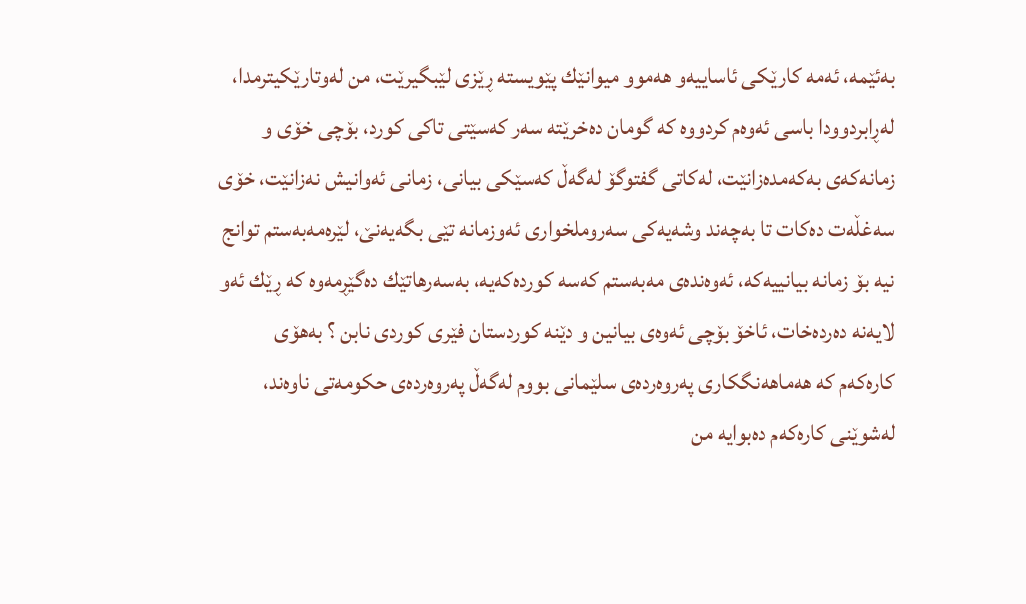به‌ئێمه‌، ئه‌مه‌ كارێكی‌ ئاساییه‌و هه‌موو میوانێك پێویسته‌ ڕێزی‌ لێبگیرێت، من له‌وتارێكیترمدا، له‌ڕابردوودا باسی‌ ئه‌وه‌م كردووه‌ كه‌ گومان ده‌خرێته‌ سه‌ر كه‌سێتی‌ تاكی‌ كورد، بۆچی‌ خۆی‌ و زمانه‌كه‌ی‌ به‌كه‌مده‌زانێت، له‌كاتی‌ گفتوگۆ له‌گه‌ڵ كه‌سێكی‌ بیانی‌، زمانی‌ ئه‌وانیش نه‌زانێت، خۆی‌ سه‌غڵه‌ت ده‌كات تا به‌چه‌ند وشه‌یه‌كی‌ سه‌روملخواری‌ ئه‌وزمانه‌ تێی‌ بگه‌یه‌نێ‌، لێره‌مه‌به‌ستم توانج نیه‌ بۆ زمانه‌ بیانییه‌كه‌، ئه‌وه‌نده‌ی‌ مه‌به‌ستم كه‌سه‌ كورده‌كه‌یه‌، به‌سه‌رهاتێك ده‌گێڕمه‌وه‌ كه‌ ڕێك ئه‌و لایه‌نه‌ ده‌رده‌خات، ئاخۆ بۆچی‌ ئه‌وه‌ی‌ بیانین و دێنه‌ كوردستان فێری‌ كوردی‌ نابن ؟ به‌هۆی‌ كاره‌كه‌م كه‌ هه‌ماهه‌نگكاری‌ په‌روه‌رده‌ی‌ سلێمانی‌ بووم له‌گه‌ڵ په‌روه‌رده‌ی‌ حكومه‌تی‌ ناوه‌ند، له‌شوێنی‌ كاره‌كه‌م ده‌بوایه‌ من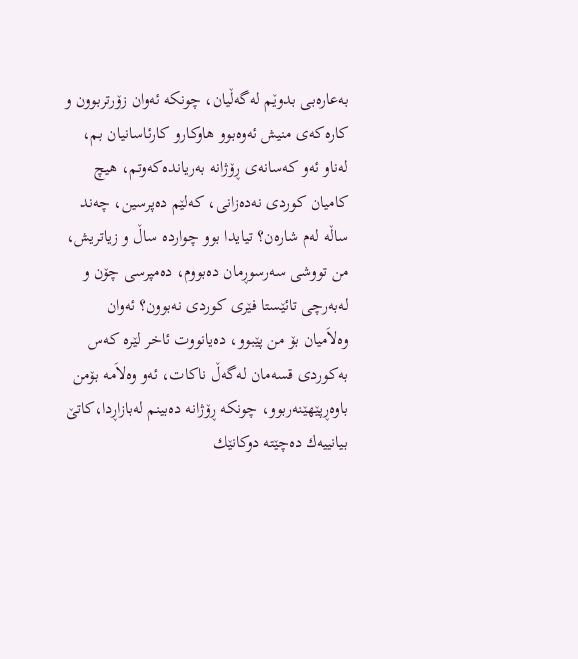به‌عاره‌بی‌ بدوێم له‌گه‌ڵیان، چونكه‌ ئه‌وان زۆرتربوون و كاره‌كه‌ی‌ منیش ئه‌وه‌بوو هاوكارو كارئاسانیان بم، له‌ناو ئه‌و كه‌سانه‌ی‌ ڕۆژانه‌ به‌ریانده‌كه‌وتم، هیچ كامیان كوردی‌ نه‌ده‌زانی‌، كه‌لێم ده‌پرسین، چه‌ند ساڵه‌ له‌م شاره‌ن؟ تیایدا بوو چوارده‌ ساڵ و زیاتریش، من تووشی‌ سه‌رسوڕمان ده‌بووم، ده‌مپرسی‌ چۆن و له‌به‌رچی‌ تائێستا فێری‌ كوردی‌ نه‌بوون؟ ئه‌وان وه‌لاَمیان بۆ من پێبوو، ده‌یانووت ئاخر لێره‌ كه‌س به‌كوردی‌ قسه‌مان له‌گه‌ڵ ناكات، ئه‌و وه‌لاَمه‌ بۆمن باوه‌ڕپێهێنه‌ربوو، چونكه‌ ڕۆژانه‌ ده‌بینم له‌بازاڕدا،كاتێ‌ بیانییه‌ك ده‌چێته‌ دوكانێك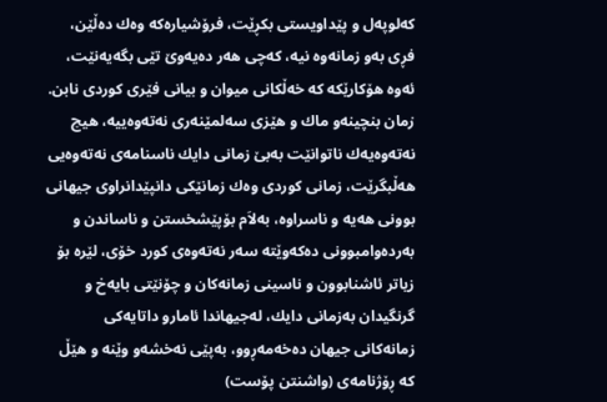كه‌لوپه‌ل و پێداویستی‌ بكڕێت، فرۆشیاره‌كه‌ وه‌ك ده‌ڵێن، فڕی‌ به‌و زمانه‌وه‌ نیه‌، كه‌چی‌ هه‌ر ده‌یه‌وێ‌ تێی‌ بگه‌یه‌نێت، ئه‌وه‌ هۆكارێكه‌ كه‌ خه‌ڵكانی‌ میوان و بیانی‌ فێری‌ كوردی‌ نابن. زمان بنچینه‌و ماك و هێزی‌ سه‌لمێنه‌ری‌ نه‌ته‌وه‌يیه‌، هیچ نه‌ته‌وه‌یه‌ك ناتوانێت به‌بێ زمانی‌ دایك ناسنامه‌ی‌ نه‌ته‌وه‌یی‌ هه‌ڵبگرێت، زمانی‌ كوردی‌ وه‌ك زمانێكی‌ دانپێدانراوی‌ جیهانی‌ بوونی‌ هه‌یه‌ و ناسراوه‌، به‌لاَم بۆپێشخستن و ناساندن و به‌رده‌وامبوونی‌ ده‌كه‌وێته‌ سه‌ر نه‌ته‌وه‌ی‌ كورد خۆی‌، لێره‌ بۆ زیاتر ئاشنابوون و ناسینی‌ زمانه‌كان و چۆنێتی‌ بایه‌خ و گرنگیدان به‌زمانی‌ دایك، له‌جیهاندا ئامارو داتایه‌كی‌ زمانه‌كانی‌ جیهان ده‌خه‌مه‌ڕوو، به‌پێی‌ نه‌خشه‌و وێنه‌ و هێڵ كه‌ ڕۆژنامه‌ی‌ (واشنتن پۆست)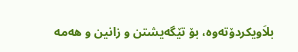بلاَویكردۆته‌وه‌، بۆ تێگه‌یشتن و زانین و هه‌مه‌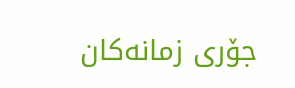جۆری‌ زمانه‌كان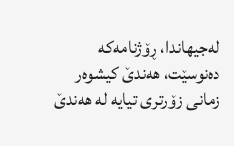له‌جیهاندا، ڕۆژنامه‌كه‌ ده‌نوسێت، هه‌ندێ‌ كیشوه‌ر زمانی‌ زۆرتری‌ تیایه‌ له‌ هه‌ندێ‌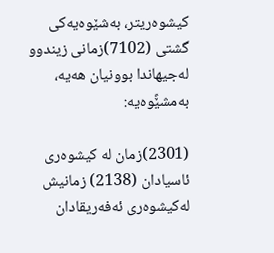كیشوه‌ریتر، به‌شێوه‌یه‌كی‌ گشتی‌ (7102)زمانی‌ زیندوو له‌جیهاندا بوونیان هه‌یه‌، به‌مشێًوه‌یه‌:

(2301)زمان له‌ كیشوه‌ری‌ ئاسیادان (2138) زمانیش له‌كیشوه‌ری‌ ئه‌فه‌ریقادان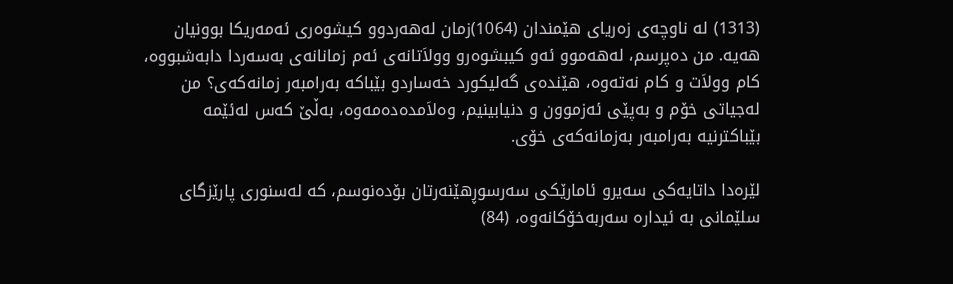(1313) له‌ ناوچه‌ی‌ زه‌ریای‌ هێمندان (1064)زمان له‌هه‌ردوو كیشوه‌ری‌ ئه‌مه‌ریكا بوونیان هه‌یه‌. من ده‌پرسم، له‌هه‌موو ئه‌و كیبشوه‌رو وولاَتانه‌ی‌ ئه‌م زمانانه‌ی‌ به‌سه‌ردا دابه‌شبووه‌، كام وولاَت و كام نه‌ته‌وه‌، هێنده‌ی‌ گه‌لیكورد خه‌ساردو بێباكه‌ به‌رامبه‌ر زمانه‌كه‌ی‌؟ من له‌جیاتی‌ خۆم و به‌پێی‌ ئه‌زموون و دنیابینیم، وه‌لاَمده‌ده‌مه‌وه‌، به‌ڵێ‌ كه‌س له‌ئێمه‌ بێباكترنیه‌ به‌رامبه‌ر به‌زمانه‌كه‌ی‌ خۆی‌.

لێره‌دا داتایه‌كی‌ سه‌یرو ئامارێكی‌ سه‌رسوڕهێنه‌رتان بۆده‌نوسم، كه‌ له‌سنوری‌ پارێزگای‌ سلێمانی‌ به‌ ئیداره‌ سه‌ربه‌خۆكانه‌وه‌، (84)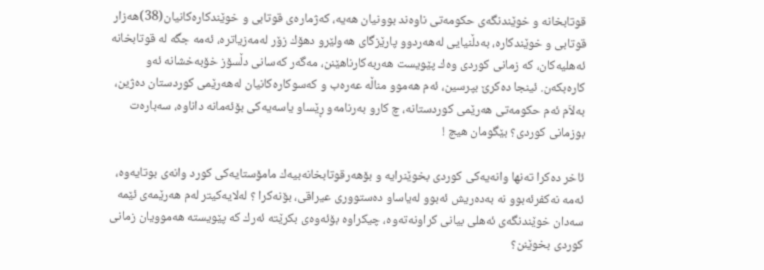قوتابخانه‌ و خوێندنگه‌ی‌ حكومه‌تی‌ ناوه‌ند بوونیان هه‌یه‌، كه‌ژماره‌ی‌ قوتابی‌ و خوێندكاره‌كانیان(38)هه‌زار قوتابی‌ و خوێندكاره‌، به‌دڵنیایی‌ له‌هه‌ردوو پارێزگای‌ هه‌ولێرو دهۆك زۆر له‌مه‌زیاتره‌، ئه‌مه‌ جگه‌ له‌ قوتابخانه‌ ئه‌هلیه‌كان، كه‌ زمانی‌ كوردی‌ وه‌ك پێویست هه‌ربه‌كارناهێنن، مه‌گه‌ر كه‌سانی‌ دڵسۆز خۆبه‌خشانه‌ ئه‌و كاره‌بكه‌ن. ئینجا ده‌كرێ‌ بپرسین، ئه‌م هه‌موو مناڵه‌ عه‌ره‌ب و كه‌سوكاره‌كانیان له‌هه‌رێمی‌ كوردستان ده‌ژین، به‌لاَم ئه‌م حكومه‌تی‌ هه‌رێمی‌ كوردستانه‌، چ كارو به‌رنامه‌و ڕێساو یاسه‌یه‌كی‌ بۆئه‌مانه‌ داناوه‌، سه‌باره‌ت بوزمانی‌ كوردی‌؟ بێگومان هیچ !

ئاخر ده‌كرا ته‌نها وانه‌یه‌كی‌ كوردی‌ بخوێنرایه‌ و بۆهه‌رقوتابخانه‌بیه‌ك مامۆستایه‌كی‌ كورد وانه‌ی‌ بوتایه‌وه‌، ئه‌مه‌ نه‌كفرئه‌بوو نه‌ به‌ده‌ریش ئه‌بوو له‌یاساو ده‌ستووری‌ عیراقی‌، بۆنه‌كرا ؟ له‌لایه‌كیتر له‌م هه‌رێمه‌ی‌ ئێمه‌ سه‌دان خوێندنگه‌ی‌ ئه‌هلی‌ بیانی‌ كراونه‌ته‌وه‌، چیكراوه‌ بۆئه‌وه‌ی‌ بكرێته‌ ئه‌رك كه‌ پێویسته‌ هه‌موویان زمانی‌ كوردی‌ بخوێنن؟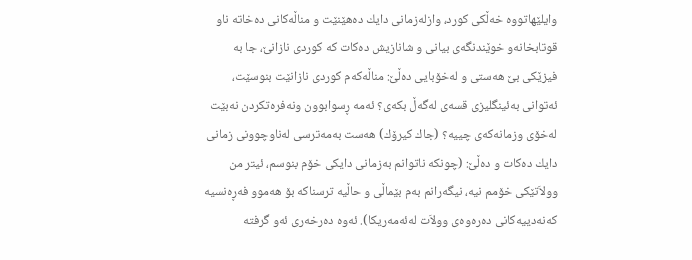وایلێهاتووه‌ خه‌ڵكی‌ كورد، وازله‌زمانی‌ دایك ده‌هێنێت و مناڵه‌كانی‌ ده‌خاته‌ ناو قوتابخانه‌و خوێندنگه‌ی‌ بیانی‌ و شانازیش ده‌كات كه‌ كوردی‌ نازانێ‌، جا به‌ فیزێكی‌ بێ‌ هه‌ستی‌ و له‌خۆبایی‌ ده‌ڵێ‌: مناڵه‌كه‌م كوردی‌ نازانێت بنوسێت، ئه‌توانی‌ به‌ئینگلیزی‌ قسه‌ی‌ له‌گه‌ڵ بكه‌ی‌؟ ئه‌مه‌ ڕسوابوون ونه‌فره‌تكردن نه‌بێت له‌خۆی‌ وزمانه‌كه‌ی‌ چییه‌؟ (جاك كیرۆك) هه‌ست به‌مه‌ترسی‌ له‌ناوچوونی‌ زمانی‌ دایك ده‌كات و ده‌ڵێ‌: (چونكه‌ ناتوانم به‌زمانی‌ دایكی‌ خۆم بنوسم، ئیتر من وولاَتێكی‌ خۆمم نیه‌، نیگه‌رانم به‌م بێماڵی‌ و حاڵیه‌ ترسناكه‌ بۆ هه‌موو فه‌ڕه‌نسیه‌ كه‌نه‌دییه‌كانی‌ ده‌ره‌وه‌ی‌ وولاَت له‌ئه‌مه‌ریكا). ئه‌وه‌ ده‌رخه‌ری‌ ئه‌و گرفته‌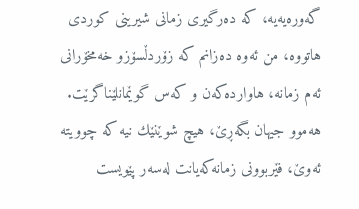گه‌وره‌یه‌یه‌، كه‌ ده‌رگیری‌ زمانی‌ شیرینی‌ كوردی‌ هاتووه‌، من ئه‌وه‌ ده‌زانم كه‌ زۆردڵسۆزو خه‌مخۆرانی‌ ئه‌م زمانه‌، هاوارده‌كه‌ن و كه‌س گوێمانلێناگرێت. هه‌موو جیهان بگه‌ڕێ‌، هیچ شوێنێك نیه‌ كه‌ چوویته‌ ئه‌وێ‌، فێربوونی‌ زمانه‌كه‌یانت له‌سه‌ر پێویست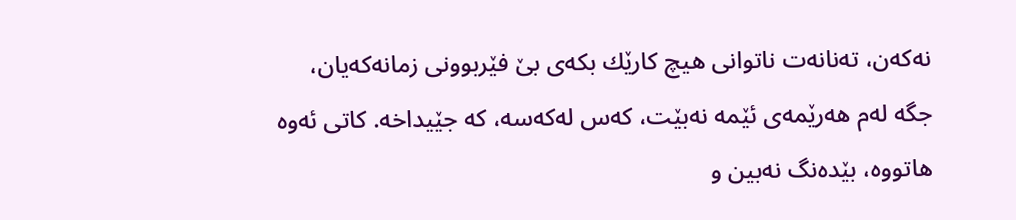نه‌كه‌ن، ته‌نانه‌ت ناتوانی‌ هیچ كارێك بكه‌ی‌ بێ فێربوونی‌ زمانه‌كه‌یان، جگه‌ له‌م هه‌رێمه‌ی‌ ئێمه‌ نه‌بێت، كه‌س له‌كه‌سه‌، كه‌ جێیداخه‌. كاتی‌ ئه‌وه‌ هاتووه‌، بێده‌نگ نه‌بین و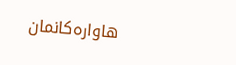هاواره‌كانمان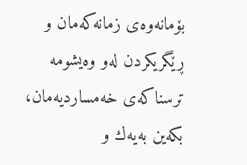بۆمانه‌وه‌ی‌ زمانه‌كه‌مان و ڕێگریكردن له‌و وه‌یشومه‌ ترسناكه‌ی‌ خه‌مساردیه‌مان، بكه‌ین به‌یه‌ك و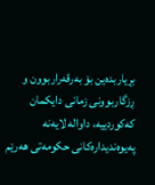بڕیاربده‌ین بۆ به‌رقه‌راربوون و ڕزگاربوونی‌ زمانی‌ دایكمان كه‌كوردییه‌، داواله‌ لایه‌نه‌ په‌یوه‌ندیداره‌كانی‌ حكومه‌تی‌ هه‌رێم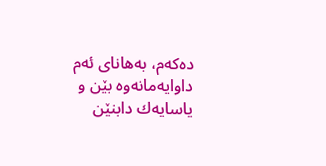ده‌كه‌م، به‌هانای‌ ئه‌م داوایه‌مانه‌وه‌ بێن و یاسایه‌ك دابنێن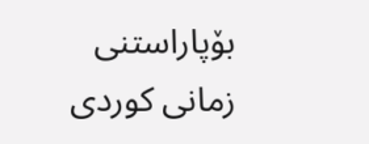بۆپاراستنی‌ زمانی‌ كوردی‌